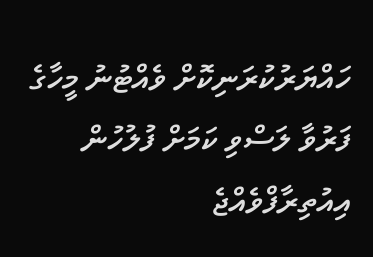ހައްޔަރުކުރަނިކޮށް ވެއްޓުނު މީހާގެ ފަރުވާ ލަސްވި ކަމަށް ފުލުހުން އިއުތިރާފްވެއްޖެ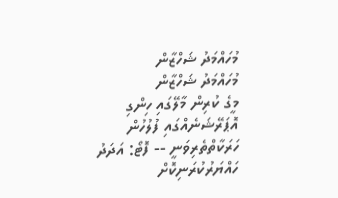މުހައްމަދު ޝަހްޒާން
މުހައްމަދު ޝަހްޒާން
މީގެ ކުރިން މާލޭގައި ހިންގި އޮޕަރޭޝަނެއްގައި ފުލުހުން ހަރަކާތްތެރިވަނީ -- ފޮޓޯ: އަދަދު
ހައްޔަރުކުރަނިކޮށް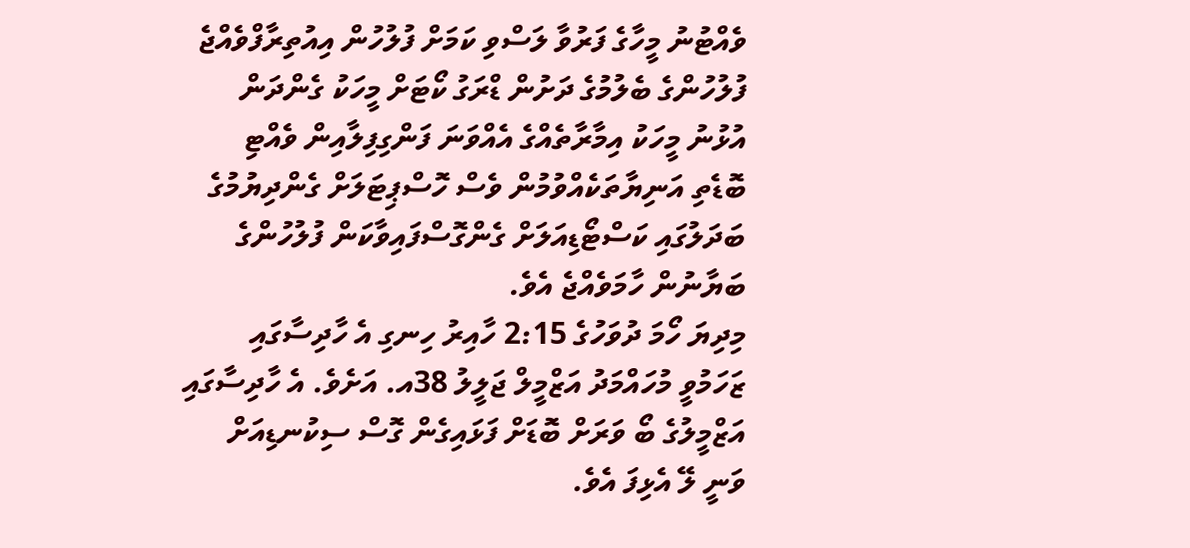ވެއްޓުނު މީހާގެ ފަރުވާ ލަސްވި ކަމަށް ފުލުހުން އިއުތިރާފްވެއްޖެ
ފުލުހުންގެ ބެލުމުގެ ދަށުން ޑްރަގު ކޯޓަށް މީހަކު ގެންދަން އުޅުނު މީހަކު އިމާރާތެއްގެ އެއްވަނަ ފަންގިފިލާއިން ވެއްޓި ބޮޑެތި އަނިޔާތަކެއްވުމުން ވެސް ހޮސްޕިޓަލަށް ގެންދިޔުމުގެ ބަދަލުގައި ކަސްޓޯޑިއަލަށް ގެންގޮސްފައިވާކަން ފުލުހުންގެ ބަޔާނުން ހާމަވެއްޖެ އެވެ.
މިދިޔަ ހޯމަ ދުވަހުގެ 2:15 ހާއިރު ހިނގި އެ ހާދިސާގައި ޒަހަމުވީ މުހައްމަދު އަޒްމީލް ޖަލީލު 38އ. އަށެވެ. އެ ހާދިސާގައި އަޒްމީލުގެ ބޯ ވަރަށް ބޮޑަށް ފަޅައިގެން ގޮސް ސިކުނޑިއަށް ވަނީ ލޭ އެޅިފަ އެވެ.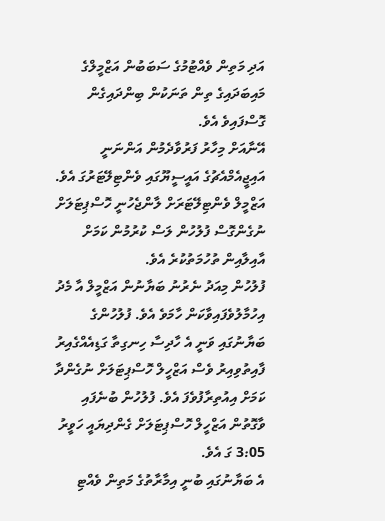އަދި މަތިން ވެއްޓުމުގެ ސަބަބުން އަޒްމީލްގެ މައިބަދައިގެ ތިން ތަނަކުން ބިންދައިގެން ގޮސްފައިވެ އެވެ.
އޭނާއަށް މިހާރު ފަރުވާދެމުން އަންނަނީ އައިޖީއެމްއެޗުގެ އައީސީޔޫގައި ވެންޓިލޭޓަރުގަ އެވެ. އަޒްމީލް ވެންޓިލޭޓަރަށް ލާންޖެހުނީ ހޮސްޕިޓަލަށް ނުގެންގޮސް ފުލުހުން ލަސް ކުރުމުން ކަމަށް އާއިލާއިން ތުހުމަތުކުރެ އެވެ.
ފުލުހުން މިއަދު ނެރުނު ބަޔާނުން އަޒްމީލް އާ މެދު އިހުމާލުވެފައިވާކަން ހާމަވެ އެވެ. ފުލުހުންގެ ބަޔާނުގައި ވަނީ އެ ހާދިސާ ހިނގިތާ ގަޑިއެއްގެއިރު ފާއިތުވިއިރު ވެސް އަޒްހީލް ހޮސްޕިޓަލަށް ނުގެންދާ ކަމަށް އިއުތިރާފުވެފަ އެވެ. ފުލުހުން ބުނެފައި ވާގޮތުން އަޒްހީލް ހޮސްޕިޓަލަށް ގެންދިޔައީ ހަވީރު 3:05 ގަ އެވެ.
އެ ބަޔާނުގައި ބުނީ އިމާރާތުގެ މަތިން ވެއްޓި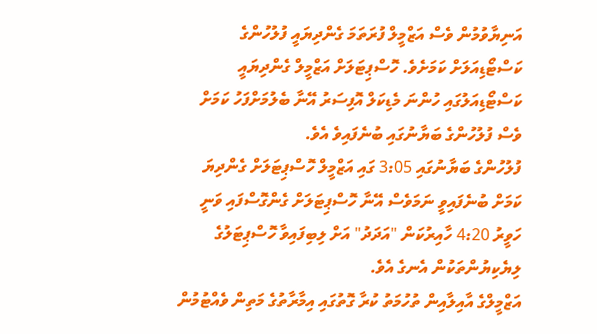އަނިޔާވުމުން ވެސް އަޒްމީލް ފުރަތަމަ ގެންދިޔައީ ފުލުހުންގެ ކަސްޓޯޑިއަލަށް ކަމަށެވެ. ހޮސްޕިޓަލަށް އަޒްމީލް ގެންދިޔައީ ކަސްޓޯޑިއަލުގައި ހުންނަ މެޑިކަލް އޮފިސަރު އޭނާ ބެލުމަށްފަހު ކަމަށް ވެސް ފުލުހުންގެ ބަޔާނުގައި ބުނެފައިވެ އެވެ.
ފުލުހުންގެ ބަޔާނުގައި 3:05 ގައި އަޒްމީލް ހޮސްޕިޓަލަށް ގެންދިޔަ ކަމަށް ބުނެފައިވީ ނަމަވެސް އޭނާ ހޮސްޕިޓަލަށް ގެންގޮސްފައި ވަނީ ހަވީރު 4:20 ހާއިރުކަން "އަދަދު" އަށް ލިބިފައިވާ ހޮސްޕިޓަލުގެ ލިޔެކިޔުންތަކުން އެނގެ އެވެ.
އަޒްމީލްގެ އާއިލާއިން ތުހުމަތު ކުރާ ގޮތުގައި އިމާރާތުގެ މަތިން ވެއްޓުމުން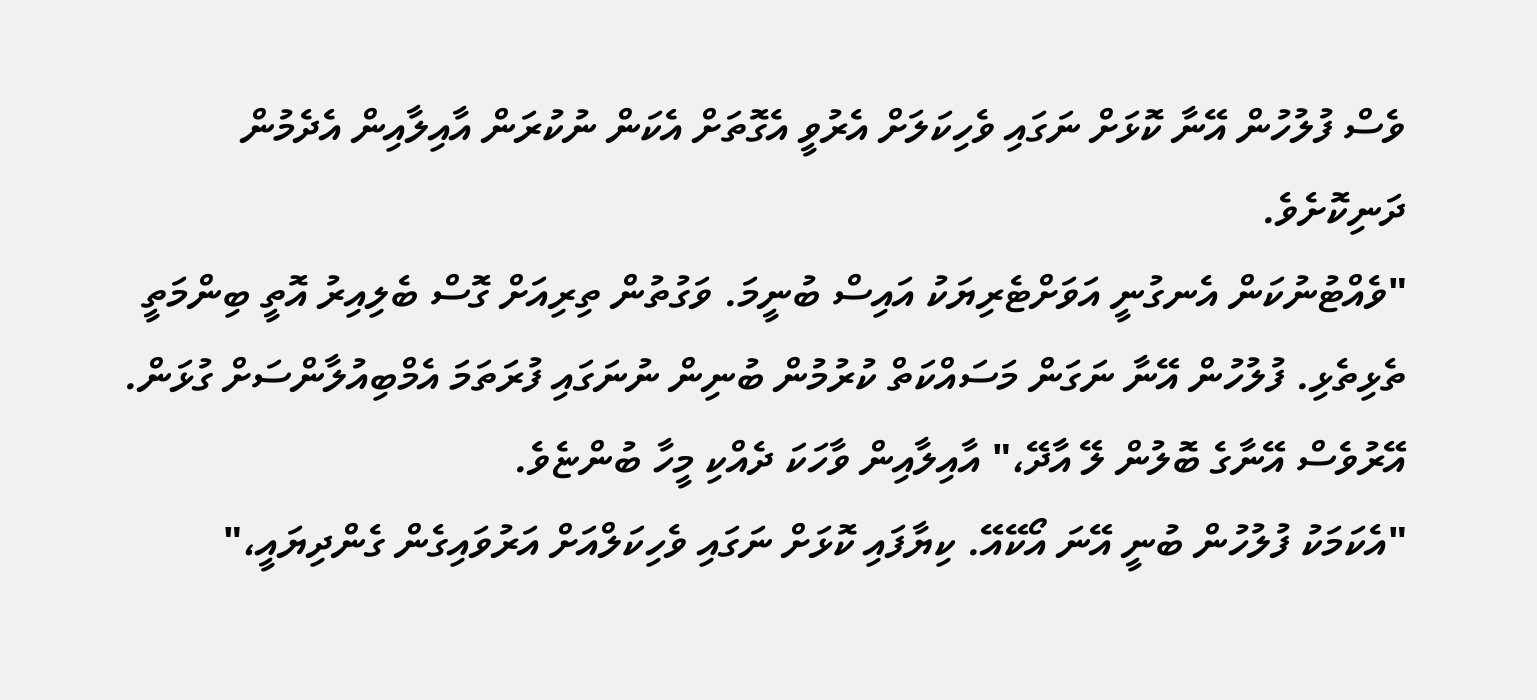ވެސް ފުލުހުން އޭނާ ކޮޅަށް ނަގައި ވެހިކަލަށް އެރުވީ އެގޮތަށް އެކަން ނުކުރަން އާއިލާއިން އެދެމުން ދަނިކޮށެވެ.
"ވެއްޓުނުކަން އެނގުނީ އަވަށްޓެރިޔަކު އައިސް ބުނީމަ. ވަގުތުން ތިރިއަށް ގޮސް ބެލިއިރު އޮތީ ބިންމަތީ ތެޅިތެޅި. ފުލުހުން އޭނާ ނަގަން މަސައްކަތް ކުރުމުން ބުނިން ނުނަގައި ފުރަތަމަ އެމްބިއުލާންސަށް ގުޅަން. އޭރުވެސް އޭނާގެ ބޮލުން ލޭ އާދޭ،" އާއިލާއިން ވާހަކަ ދެއްކި މީހާ ބުންޏެވެ.
"އެކަމަކު ފުލުހުން ބުނީ އޭނަ އޯކޭއޭ. ކިޔާފައި ކޮޅަށް ނަގައި ވެހިކަލްއަށް އަރުވައިގެން ގެންދިޔައީ،"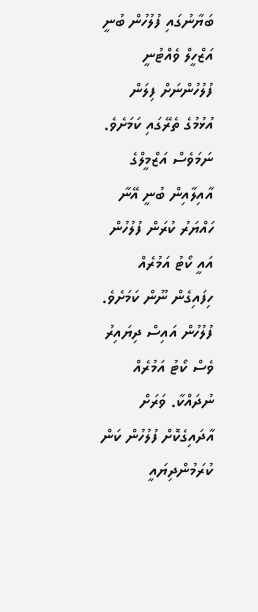ބަޔާނުގައި ފުލުހުން ބުނީ އަޒްހީލް ވެއްޓުނީ ފުލުހުންނަށް ފިލަން އުޅުމުގެ ތެރޭގައި ކަމަށެވެ. ނަމަވެސް އަޒްމީލްގެ އާއިލާއިން ބުނީ އޭނާ ހައްޔަރު ކުރަން ފުލުހުން އައީ ކޯޓު އަމުރެއް ހިފައިގެން ނޫން ކަމަށެވެ.
ފުލުހުން އައިސް ދިޔައިރު ވެސް ކޯޓު އަމުރެއް ނުދައްކާ. ވަރަށް އާދައިގެކޮށް ފުލުހުން ކަން ކުރަމުންދިޔައީ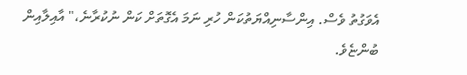އެވަގުތު ވެސް. އިންސާނިއްޔަތުކަން ހުރި ނަމަ އެގޮތަށް ކަން ނުކުރާނެ،" އާއިލާއިން ބުންޏެވެ.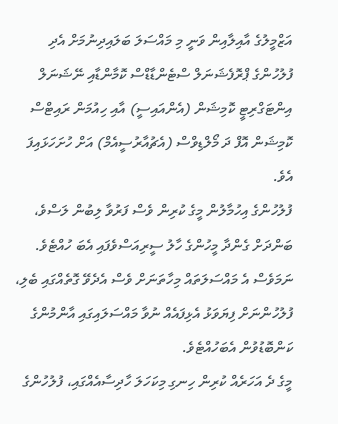އަޒްމީލުގެ އާއިލާއިން ވަނީ މި މައްސަލަ ބަލައިދިނުމަށް އެދި ފުލުހުންގެ ޕްރޮފެޝަނަލް ސްޓެންޑާޑްސް ކޮމާންޑާއި ނޭޝަނަލް އިންޓަގްރިޓީ ކޮމިޝަން (އެންއައިސީ) އާއި ހިއުމަން ރައިޓްސް ކޮމިޝަން އޮފް ދަ މޯލްޑިވްސް (އެޗުއާރުސީއެމް) އަށް ހުށަހަޅައިފަ އެވެ.
ފުލުހުންގެ އިހުމާލުން މީގެ ކުރިން ވެސް ފަރުވާ ލިބުން ލަސްވެ، ބަންދަށް ގެންދާ މީހުންގެ ހާލު ސީރިއަސްވެފައި އެބަ ހުއްޓެވެ. ނަމަވެސް އެ މައްސަލަތައް މިހާތަނަށް ވެސް އެދެވޭ ގޮތެއްގައި ބެލި، ފުލުހުންނަށް ފިޔަވަޅު އެޅިފައެއް ނުވާ މައްސަލައިގައި އާންމުންގެ ކަންބޮޑުވުން އެބަހުއްޓެވެ.
މީގެ ދެ އަހަރެއް ކުރިން ހިނގި މިކަހަލަ ހާދިސާއެއްގައި، ފުލުހުންގެ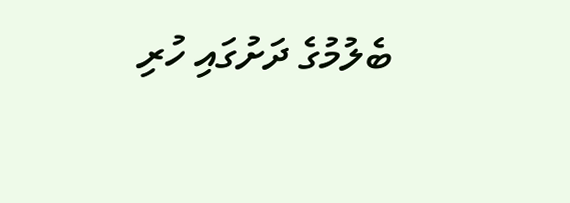ބެލުމުގެ ދަށުގައި ހުރި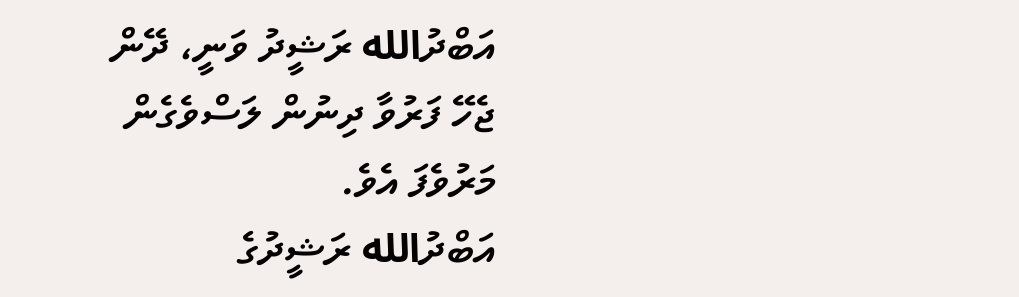އަބްދުالله ރަޝީދު ވަނީ، ދޭން ޖެހޭ ފަރުވާ ދިނުން ލަސްވެގެން މަރުވެފަ އެވެ.
އަބްދުالله ރަޝީދުގެ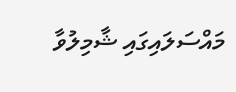މައްސަލައިގައި ޝާމިލުވާ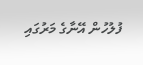ފުލުހުން އޭނާގެ މަރުގައި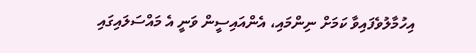އިހުމާލުވެފައިވާ ކަމަށް ނިންމައި، އެންއައިސީން ވަނީ އެ މައްސަލައިގައި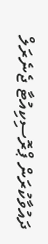ދައުވާކުރަން ޕްރޮސިކިއުޓާ ޖެނެރަލް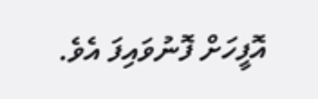އޮފީހަށް ފޮނުވައިފަ އެވެ.